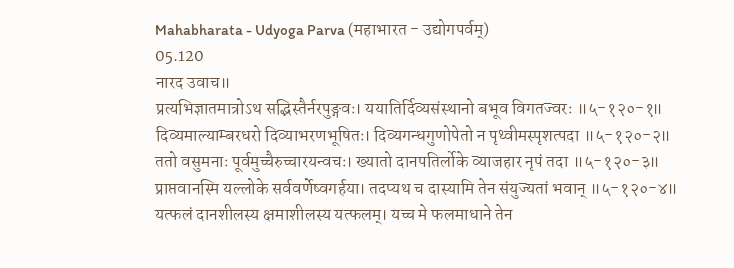Mahabharata - Udyoga Parva (महाभारत - उद्योगपर्वम्)
05.120
नारद उवाच॥
प्रत्यभिज्ञातमात्रोऽथ सद्भिस्तैर्नरपुङ्गवः। ययातिर्दिव्यसंस्थानो बभूव विगतज्वरः ॥५-१२०-१॥
दिव्यमाल्याम्बरधरो दिव्याभरणभूषितः। दिव्यगन्धगुणोपेतो न पृथ्वीमस्पृशत्पदा ॥५-१२०-२॥
ततो वसुमनाः पूर्वमुच्चैरुच्चारयन्वचः। ख्यातो दानपतिर्लोके व्याजहार नृपं तदा ॥५-१२०-३॥
प्राप्तवानस्मि यल्लोके सर्ववर्णेष्वगर्हया। तदप्यथ च दास्यामि तेन संयुज्यतां भवान् ॥५-१२०-४॥
यत्फलं दानशीलस्य क्षमाशीलस्य यत्फलम्। यच्च मे फलमाधाने तेन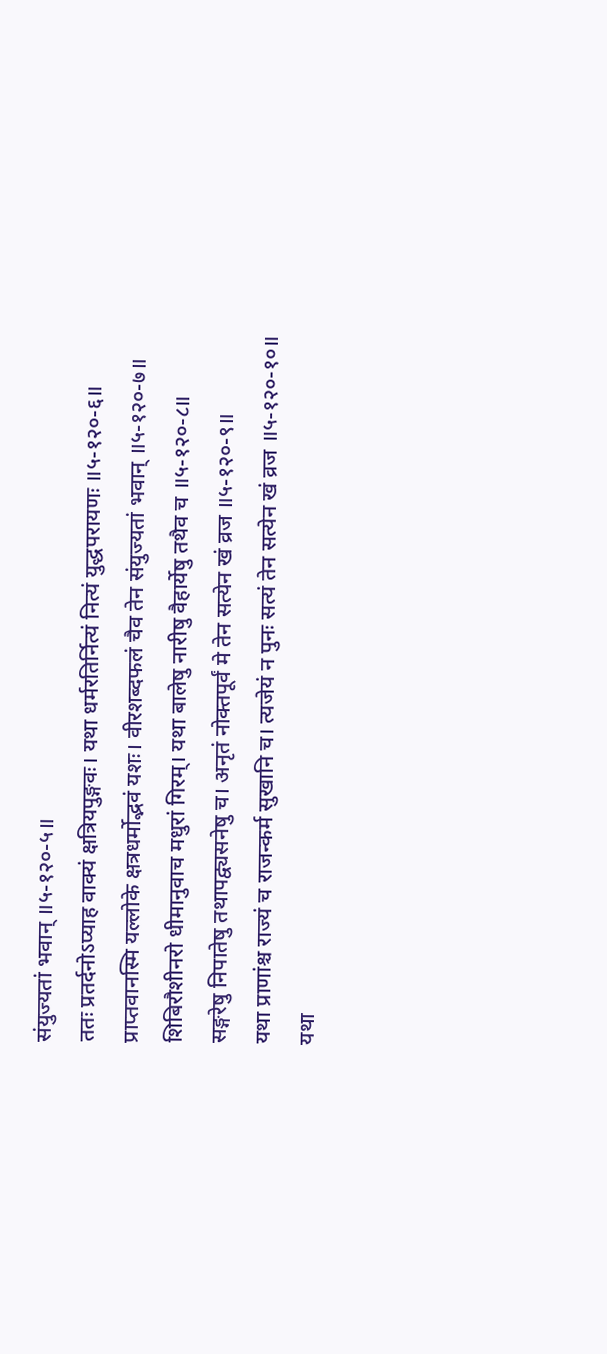संयुज्यतां भवान् ॥५-१२०-५॥
ततः प्रतर्दनोऽप्याह वाक्यं क्षत्रियपुङ्गवः। यथा धर्मरतिर्नित्यं नित्यं युद्धपरायणः ॥५-१२०-६॥
प्राप्तवानस्मि यल्लोके क्षत्रधर्मोद्भवं यशः। वीरशब्दफलं चैव तेन संयुज्यतां भवान् ॥५-१२०-७॥
शिबिरौशीनरो धीमानुवाच मधुरां गिरम्। यथा बालेषु नारीषु वैहार्येषु तथैव च ॥५-१२०-८॥
सङ्गरेषु निपातेषु तथापद्व्यसनेषु च। अनृतं नोक्तपूर्वं मे तेन सत्येन खं व्रज ॥५-१२०-९॥
यथा प्राणांश्च राज्यं च राजन्कर्म सुखानि च। त्यजेयं न पुनः सत्यं तेन सत्येन खं व्रज ॥५-१२०-१०॥
यथा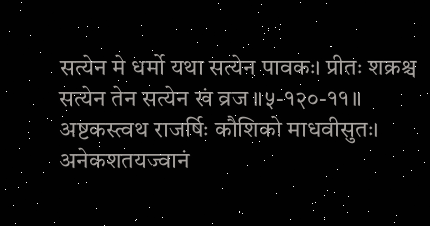सत्येन मे धर्मो यथा सत्येन पावकः। प्रीतः शक्रश्च सत्येन तेन सत्येन खं व्रज ॥५-१२०-११॥
अष्टकस्त्वथ राजर्षिः कौशिको माधवीसुतः। अनेकशतयज्वानं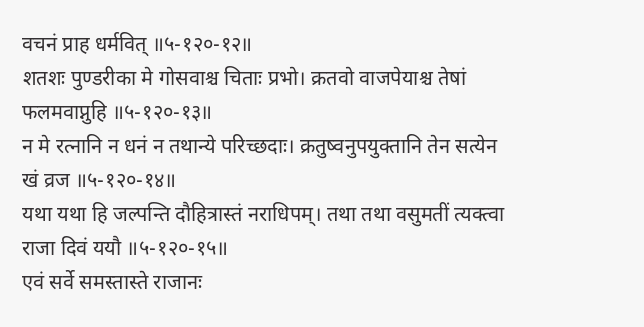वचनं प्राह धर्मवित् ॥५-१२०-१२॥
शतशः पुण्डरीका मे गोसवाश्च चिताः प्रभो। क्रतवो वाजपेयाश्च तेषां फलमवाप्नुहि ॥५-१२०-१३॥
न मे रत्नानि न धनं न तथान्ये परिच्छदाः। क्रतुष्वनुपयुक्तानि तेन सत्येन खं व्रज ॥५-१२०-१४॥
यथा यथा हि जल्पन्ति दौहित्रास्तं नराधिपम्। तथा तथा वसुमतीं त्यक्त्वा राजा दिवं ययौ ॥५-१२०-१५॥
एवं सर्वे समस्तास्ते राजानः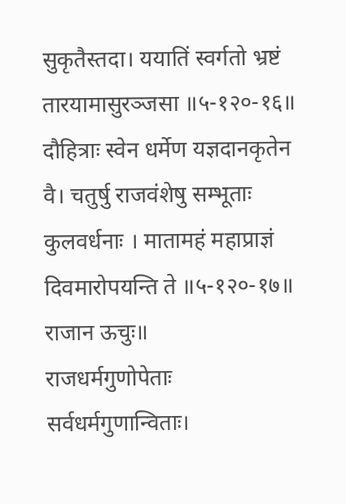सुकृतैस्तदा। ययातिं स्वर्गतो भ्रष्टं तारयामासुरञ्जसा ॥५-१२०-१६॥
दौहित्राः स्वेन धर्मेण यज्ञदानकृतेन वै। चतुर्षु राजवंशेषु सम्भूताः कुलवर्धनाः । मातामहं महाप्राज्ञं दिवमारोपयन्ति ते ॥५-१२०-१७॥
राजान ऊचुः॥
राजधर्मगुणोपेताः सर्वधर्मगुणान्विताः।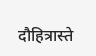दौहित्रास्ते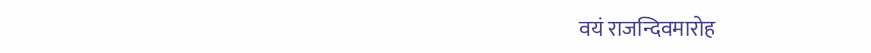वयं राजन्दिवमारोह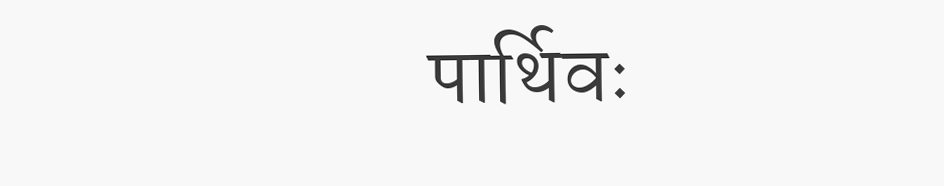पार्थिवः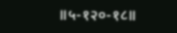॥५-१२०-१८॥